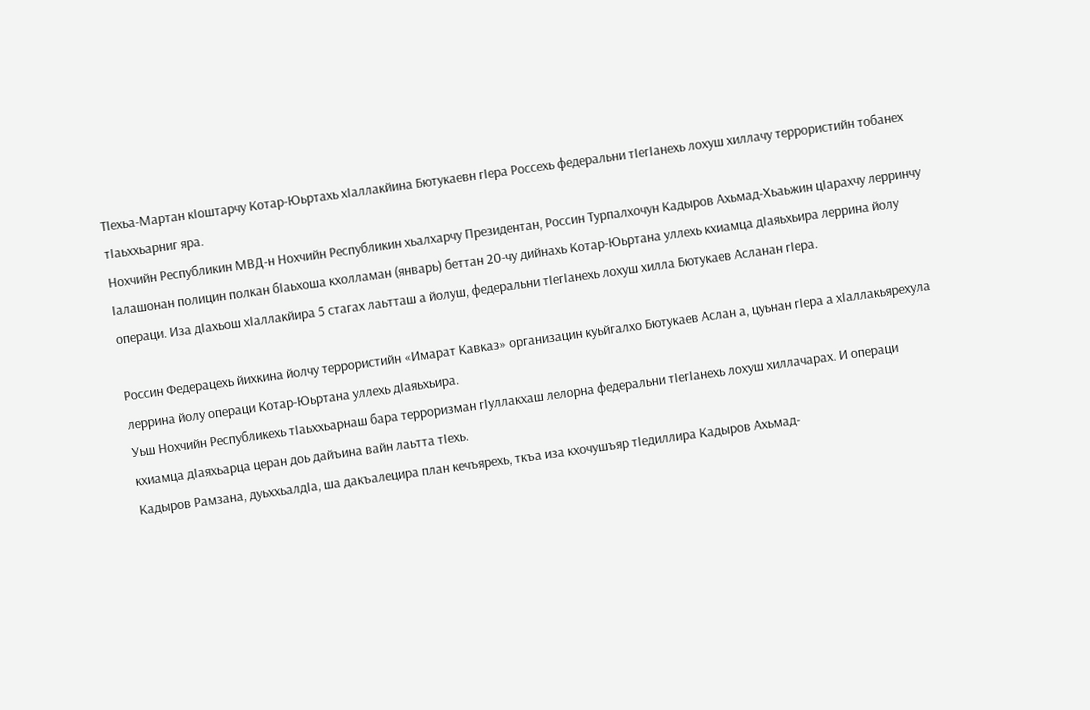ТIехьа-Мартан кIоштарчу Котар-Юьртахь хIаллакйина Бютукаевн гIера Россехь федеральни тIегIанехь лохуш хиллачу террористийн тобанех тIаьххьарниг яра.
Нохчийн Республикин МВД-н Нохчийн Республикин хьалхарчу Президентан, Россин Турпалхочун Кадыров Ахьмад-Хьаьжин цIарахчу лерринчу Iалашонан полицин полкан бIаьхоша кхолламан (январь) беттан 20-чу дийнахь Котар-Юьртана уллехь кхиамца дIаяьхьира леррина йолу операци. Иза дIахьош хIаллакйира 5 стагах лаьтташ а йолуш, федеральни тIегIанехь лохуш хилла Бютукаев Асланан гIера.

Россин Федерацехь йихкина йолчу террористийн «Имарат Кавказ» организацин куьйгалхо Бютукаев Аслан а, цуьнан гIера а хIаллакьярехула леррина йолу операци Котар-Юьртана уллехь дIаяьхьира.
Уьш Нохчийн Республикехь тIаьххьарнаш бара терроризман гIуллакхаш лелорна федеральни тIегIанехь лохуш хиллачарах. И операци кхиамца дIаяхьарца церан доь дайъина вайн лаьтта тIехь.
Кадыров Рамзана, дуьххьалдIа, ша дакъалецира план кечъярехь, ткъа иза кхочушъяр тIедиллира Кадыров Ахьмад-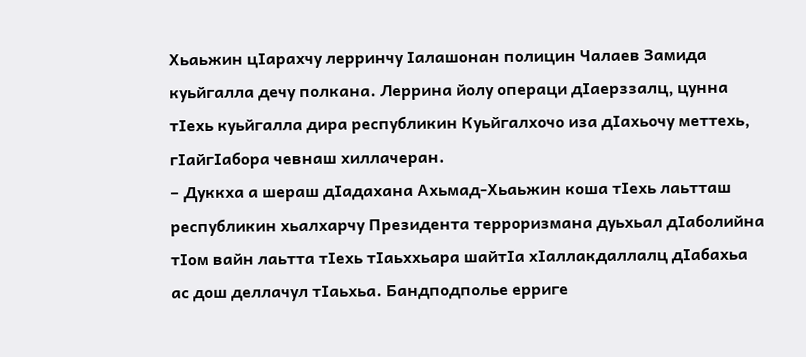Хьаьжин цIарахчу лерринчу Iалашонан полицин Чалаев Замида куьйгалла дечу полкана. Леррина йолу операци дIаерззалц, цунна тIехь куьйгалла дира республикин Куьйгалхочо иза дIахьочу меттехь, гIайгIабора чевнаш хиллачеран.
– Дуккха а шераш дIадахана Ахьмад-Хьаьжин коша тIехь лаьтташ республикин хьалхарчу Президента терроризмана дуьхьал дIаболийна тIом вайн лаьтта тIехь тIаьххьара шайтIа хIаллакдаллалц дIабахьа ас дош деллачул тIаьхьа. Бандподполье ерриге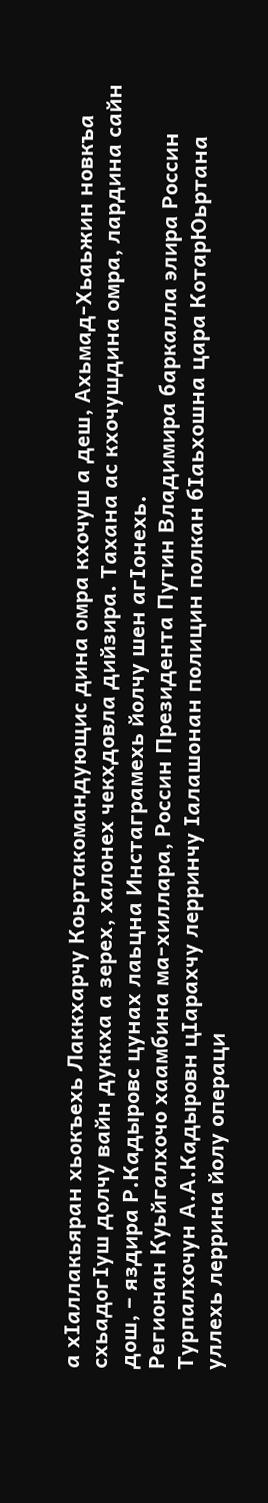а хIаллакьяран хьокъехь Лаккхарчу Коьртакомандующис дина омра кхочуш а деш, Ахьмад-Хьаьжин новкъа схьадогIуш долчу вайн дуккха а зерех, халонех чекхдовла дийзира. Тахана ас кхочушдина омра, лардина сайн дош, – яздира Р.Кадыровс цунах лаьцна Инстаграмехь йолчу шен агIонехь.
Регионан Куьйгалхочо хаамбина ма-хиллара, Россин Президента Путин Владимира баркалла элира Россин Турпалхочун А.А.Кадыровн цIарахчу лерринчу Iалашонан полицин полкан бIаьхошна цара КотарЮьртана уллехь леррина йолу операци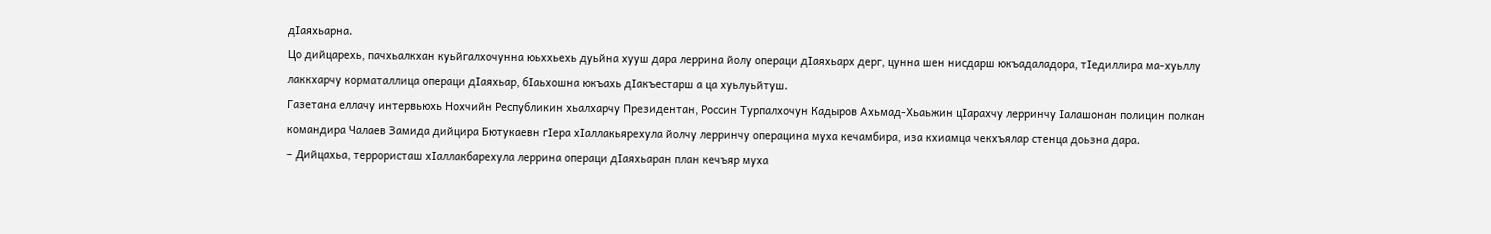дIаяхьарна.
Цо дийцарехь, пачхьалкхан куьйгалхочунна юьххьехь дуьйна хууш дара леррина йолу операци дIаяхьарх дерг, цунна шен нисдарш юкъадаладора, тIедиллира ма-хуьллу лаккхарчу корматаллица операци дIаяхьар, бIаьхошна юкъахь дIакъестарш а ца хуьлуьйтуш.
Газетана еллачу интервьюхь Нохчийн Республикин хьалхарчу Президентан, Россин Турпалхочун Кадыров Ахьмад-Хьаьжин цIарахчу лерринчу Iалашонан полицин полкан командира Чалаев Замида дийцира Бютукаевн гIера хIаллакьярехула йолчу лерринчу операцина муха кечамбира, иза кхиамца чекхъялар стенца доьзна дара.
– Дийцахьа, террористаш хIаллакбарехула леррина операци дIаяхьаран план кечъяр муха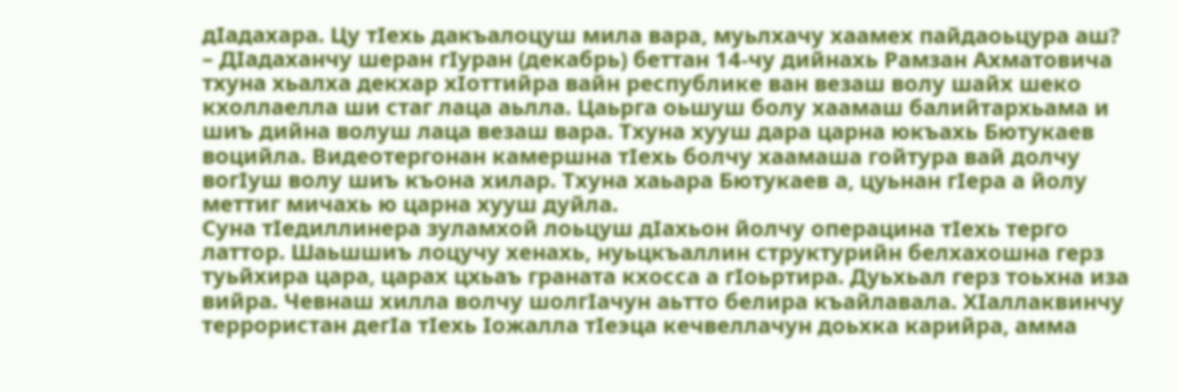дIадахара. Цу тIехь дакъалоцуш мила вара, муьлхачу хаамех пайдаоьцура аш?
– ДIадаханчу шеран гIуран (декабрь) беттан 14-чу дийнахь Рамзан Ахматовича тхуна хьалха декхар хIоттийра вайн республике ван везаш волу шайх шеко кхоллаелла ши стаг лаца аьлла. Цаьрга оьшуш болу хаамаш балийтархьама и шиъ дийна волуш лаца везаш вара. Тхуна хууш дара царна юкъахь Бютукаев воцийла. Видеотергонан камершна тIехь болчу хаамаша гойтура вай долчу вогIуш волу шиъ къона хилар. Тхуна хаьара Бютукаев а, цуьнан гIера а йолу меттиг мичахь ю царна хууш дуйла.
Суна тIедиллинера зуламхой лоьцуш дIахьон йолчу операцина тIехь терго латтор. Шаьшшиъ лоцучу хенахь, нуьцкъаллин структурийн белхахошна герз туьйхира цара, царах цхьаъ граната кхосса а гIоьртира. Дуьхьал герз тоьхна иза вийра. Чевнаш хилла волчу шолгIачун аьтто белира къайлавала. ХIаллаквинчу террористан дегIа тIехь Iожалла тIеэца кечвеллачун доьхка карийра, амма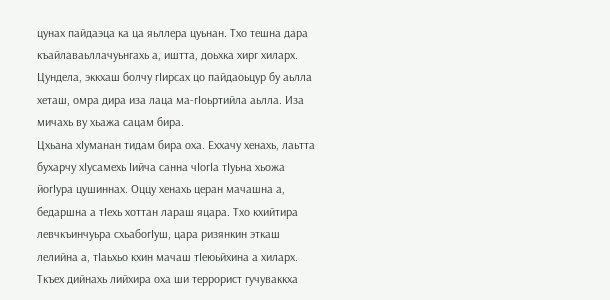цунах пайдаэца ка ца яьллера цуьнан. Тхо тешна дара къайлаваьллачуьнгахь а, иштта, доьхка хирг хиларх. Цундела, эккхаш болчу гIирсах цо пайдаоьцур бу аьлла хеташ, омра дира иза лаца ма-гIоьртийла аьлла. Иза мичахь ву хьажа сацам бира.
Цхьана хIуманан тидам бира оха. Еххачу хенахь, лаьтта бухарчу хIусамехь Iийча санна чIогIа тIуьна хьожа йогIура цушиннах. Оццу хенахь церан мачашна а, бедаршна а тIехь хоттан лараш яцара. Тхо кхийтира левчкъинчуьра схьабогIуш, цара ризянкин эткаш лелийна а, тIаьхьо кхин мачаш тIеюьйхина а хиларх.
Ткъех дийнахь лийхира оха ши террорист гучуваккха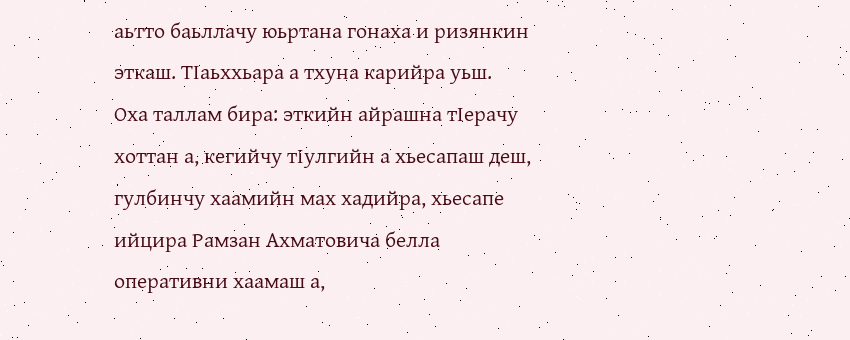аьтто баьллачу юьртана гонаха и ризянкин эткаш. ТIаьххьара а тхуна карийра уьш.
Оха таллам бира: эткийн айрашна тIерачу хоттан а, кегийчу тIулгийн а хьесапаш деш, гулбинчу хаамийн мах хадийра, хьесапе ийцира Рамзан Ахматовича белла оперативни хаамаш а,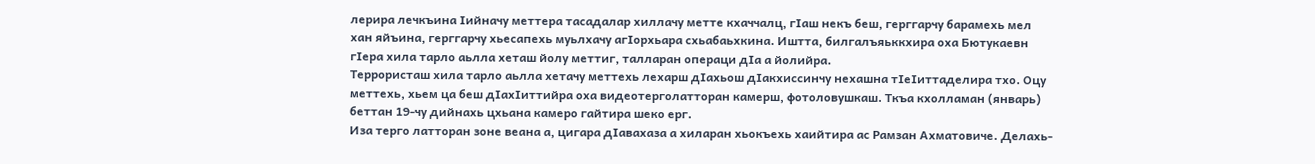лерира лечкъина Iийначу меттера тасадалар хиллачу метте кхаччалц, гIаш некъ беш, герггарчу барамехь мел хан яйъина, герггарчу хьесапехь муьлхачу агIорхьара схьабаьхкина. Иштта, билгалъяьккхира оха Бютукаевн гIера хила тарло аьлла хеташ йолу меттиг, талларан операци дIа а йолийра.
Террористаш хила тарло аьлла хетачу меттехь лехарш дIахьош дIакхиссинчу нехашна тIеIиттаделира тхо. Оцу меттехь, хьем ца беш дIахIиттийра оха видеотерголатторан камерш, фотоловушкаш. Ткъа кхолламан (январь) беттан 19-чу дийнахь цхьана камеро гайтира шеко ерг.
Иза терго латторан зоне веана а, цигара дIавахаза а хиларан хьокъехь хаийтира ас Рамзан Ахматовиче. Делахь-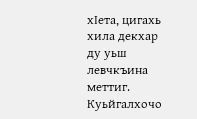хIета, цигахь хила декхар ду уьш левчкъина меттиг. Куьйгалхочо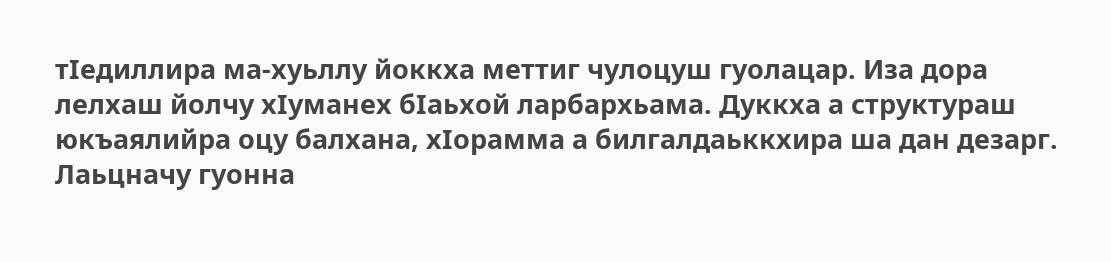тIедиллира ма-хуьллу йоккха меттиг чулоцуш гуолацар. Иза дора лелхаш йолчу хIуманех бIаьхой ларбархьама. Дуккха а структураш юкъаялийра оцу балхана, хIорамма а билгалдаьккхира ша дан дезарг. Лаьцначу гуонна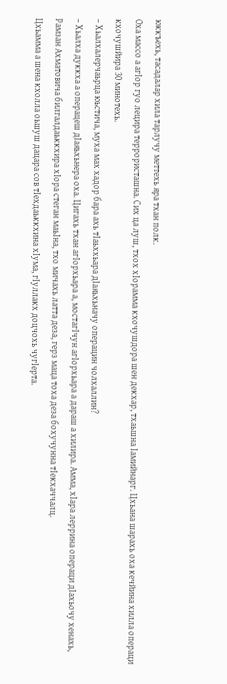юккъехь, тасадалар хила тарлучу меттехь яра тхан полк.
Оха массо а агIор гуо лецира террористашна. Сих ца луш, тхох хIорамма кхочушдора шен декхар, тхаьшна Iамийнарг. Цхьана шарахь оха кечйина хилла операци кхочушйира 30 минотехь.
– Хьалхалерчаьрца юьстича, муха мах хадор бара ахь тIаьххьара дIаяьхьначу операцин чолхаллин?
– Хьалха дуккха а операцеш дIаяьхьнера оха. Цигахь тхан агIорхьара а, мостагIчун агIорхьара а дараш а хилира. Амма, хIара леррина операци дIахьочу хенахь, Рамзан Ахматовича билгалдаьккхира хIора стеган маьIна, тхо мичахь латта деза, герз маца тоха деза бохучунна тIекхаччалц.
Цхьамма а шена кхолла оьшуш дацара сов тIехдаьккхина хIума, гIуллакх доцчохь чугIерта.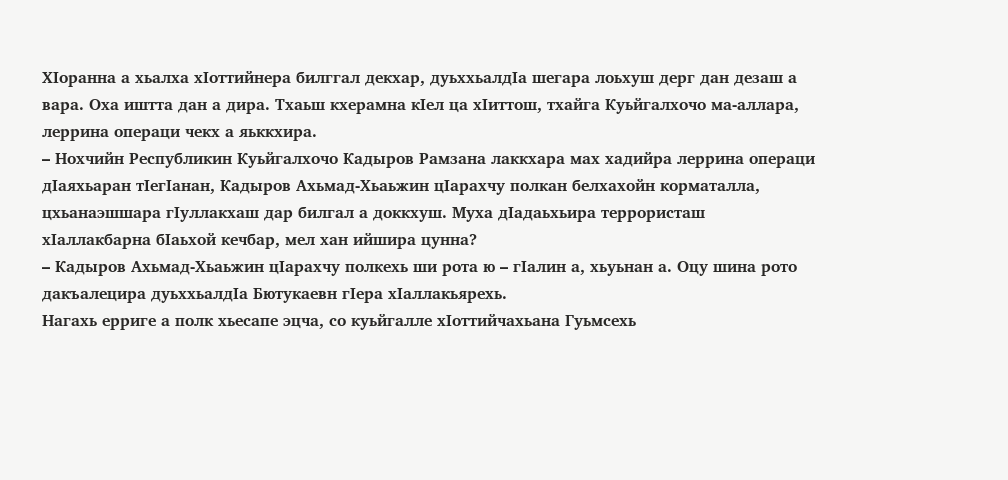ХIоранна а хьалха хIоттийнера билггал декхар, дуьххьалдIа шегара лоьхуш дерг дан дезаш а вара. Оха иштта дан а дира. Тхаьш кхерамна кIел ца хIиттош, тхайга Куьйгалхочо ма-аллара, леррина операци чекх а яьккхира.
– Нохчийн Республикин Куьйгалхочо Кадыров Рамзана лаккхара мах хадийра леррина операци дIаяхьаран тIегIанан, Кадыров Ахьмад-Хьаьжин цIарахчу полкан белхахойн корматалла, цхьанаэшшара гIуллакхаш дар билгал а доккхуш. Муха дIадаьхьира террористаш хIаллакбарна бIаьхой кечбар, мел хан ийшира цунна?
– Кадыров Ахьмад-Хьаьжин цIарахчу полкехь ши рота ю – гIалин а, хьуьнан а. Оцу шина рото дакъалецира дуьххьалдIа Бютукаевн гIера хIаллакьярехь.
Нагахь ерриге а полк хьесапе эцча, со куьйгалле хIоттийчахьана Гуьмсехь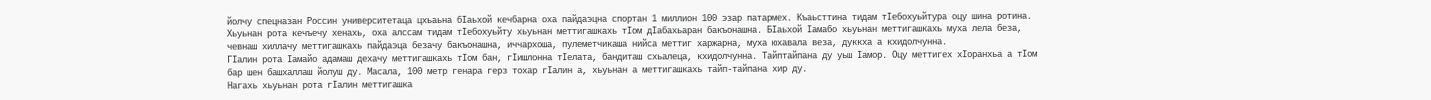йолчу спецназан Россин университетаца цхьаьна бIаьхой кечбарна оха пайдаэцна спортан 1 миллион 100 эзар патармех. Къаьсттина тидам тIебохуьйтура оцу шина ротина.
Хьуьнан рота кечъечу хенахь, оха алссам тидам тIебохуьйту хьуьнан меттигашкахь тIом дIабахьаран бакъонашна. БIаьхой Iамабо хьуьнан меттигашкахь муха лела беза, чевнаш хиллачу меттигашкахь пайдаэца безачу бакъонашна, иччархоша, пулеметчикаша нийса меттиг харжарна, муха юхавала веза, дуккха а кхидолчунна.
ГIалин рота Iамайо адамаш дехачу меттигашкахь тIом бан, гIишлонна тIелата, бандиташ схьалеца, кхидолчунна. Тайптайпана ду уьш Iамор. Оцу меттигех хIоранхьа а тIом бар шен башхаллаш йолуш ду. Масала, 100 метр генара герз тохар гIалин а, хьуьнан а меттигашкахь тайп-тайпана хир ду.
Нагахь хьуьнан рота гIалин меттигашка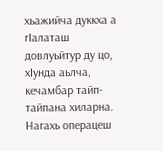хьажийча дуккха а гIалаташ довлуьйтур ду цо, хIунда аьлча, кечамбар тайп-тайпана хиларна. Нагахь операцеш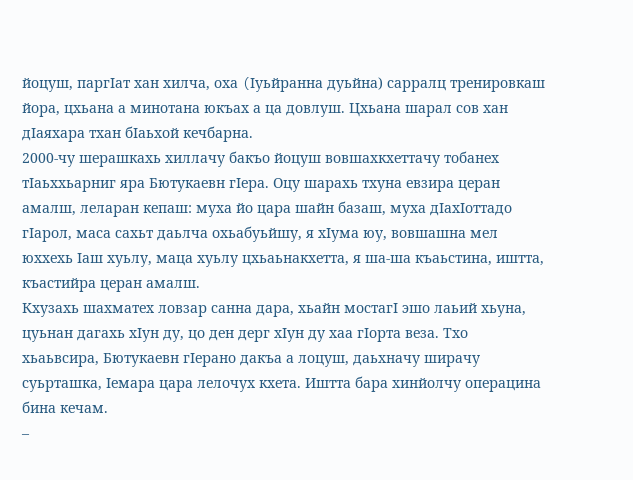йоцуш, паргIат хан хилча, оха (Iуьйранна дуьйна) сарралц тренировкаш йора, цхьана а минотана юкъах а ца довлуш. Цхьана шарал сов хан дIаяхара тхан бIаьхой кечбарна.
2000-чу шерашкахь хиллачу бакъо йоцуш вовшахкхеттачу тобанех тIаьххьарниг яра Бютукаевн гIера. Оцу шарахь тхуна евзира церан амалш, леларан кепаш: муха йо цара шайн базаш, муха дIахIоттадо гIарол, маса сахьт даьлча охьабуьйшу, я хIума юу, вовшашна мел юххехь Iаш хуьлу, маца хуьлу цхьаьнакхетта, я ша-ша къаьстина, иштта, къастийра церан амалш.
Кхузахь шахматех ловзар санна дара, хьайн мостагI эшо лаьий хьуна, цуьнан дагахь хIун ду, цо ден дерг хIун ду хаа гIорта веза. Тхо хьаьвсира, Бютукаевн гIерано дакъа а лоцуш, даьхначу ширачу суьрташка, Iемара цара лелочух кхета. Иштта бара хинйолчу операцина бина кечам.
–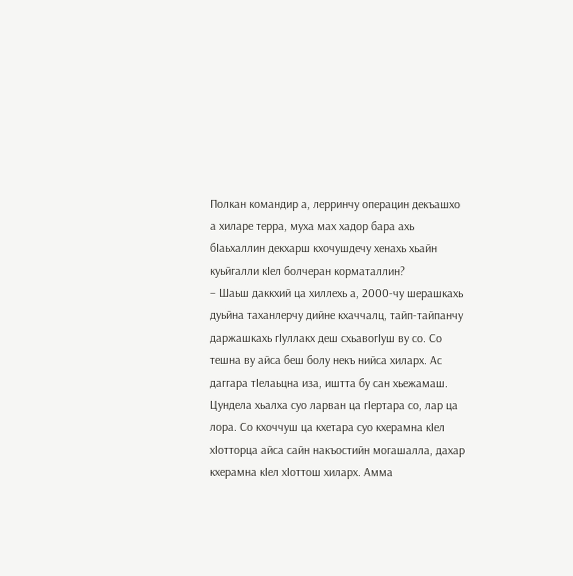Полкан командир а, лерринчу операцин декъашхо а хиларе терра, муха мах хадор бара ахь бIаьхаллин декхарш кхочушдечу хенахь хьайн куьйгалли кIел болчеран корматаллин?
– Шаьш даккхий ца хиллехь а, 2000-чу шерашкахь дуьйна таханлерчу дийне кхаччалц, тайп-тайпанчу даржашкахь гIуллакх деш схьавогIуш ву со. Со тешна ву айса беш болу некъ нийса хиларх. Ас даггара тIелаьцна иза, иштта бу сан хьежамаш. Цундела хьалха суо ларван ца гIертара со, лар ца лора. Со кхоччуш ца кхетара суо кхерамна кIел хIотторца айса сайн накъостийн могашалла, дахар кхерамна кIел хIоттош хиларх. Амма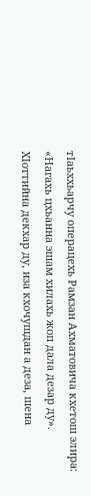тIаьххьарчу операцехь Рамзан Ахматовича кхетош элира: «Нагахь цхьанна эшам хилахь жоп дала дезар ду».
ХIоттийна декхар ду, иза кхочушдан а деза, шена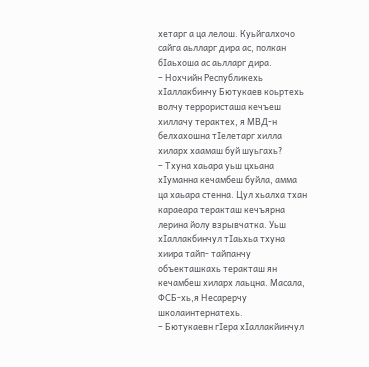хетарг а ца лелош. Куьйгалхочо сайга аьлларг дира ас, полкан бIаьхоша ас аьлларг дира.
– Нохчийн Республикехь хIаллакбинчу Бютукаев коьртехь волчу террористаша кечъеш хиллачу терактех, я МВД-н белхахошна тIелетарг хилла хиларх хаамаш буй шуьгахь?
– Тхуна хаьара уьш цхьана хIуманна кечамбеш буйла, амма ца хаьара стенна. Цул хьалха тхан караеара теракташ кечъярна лерина йолу взрывчатка. Уьш хIаллакбинчул тIаьхьа тхуна хиира тайп- тайпанчу объекташкахь теракташ ян кечамбеш хиларх лаьцна. Масала, ФСБ-хь,я Несарерчу школаинтернатехь.
– Бютукаевн гIера хIаллакйинчул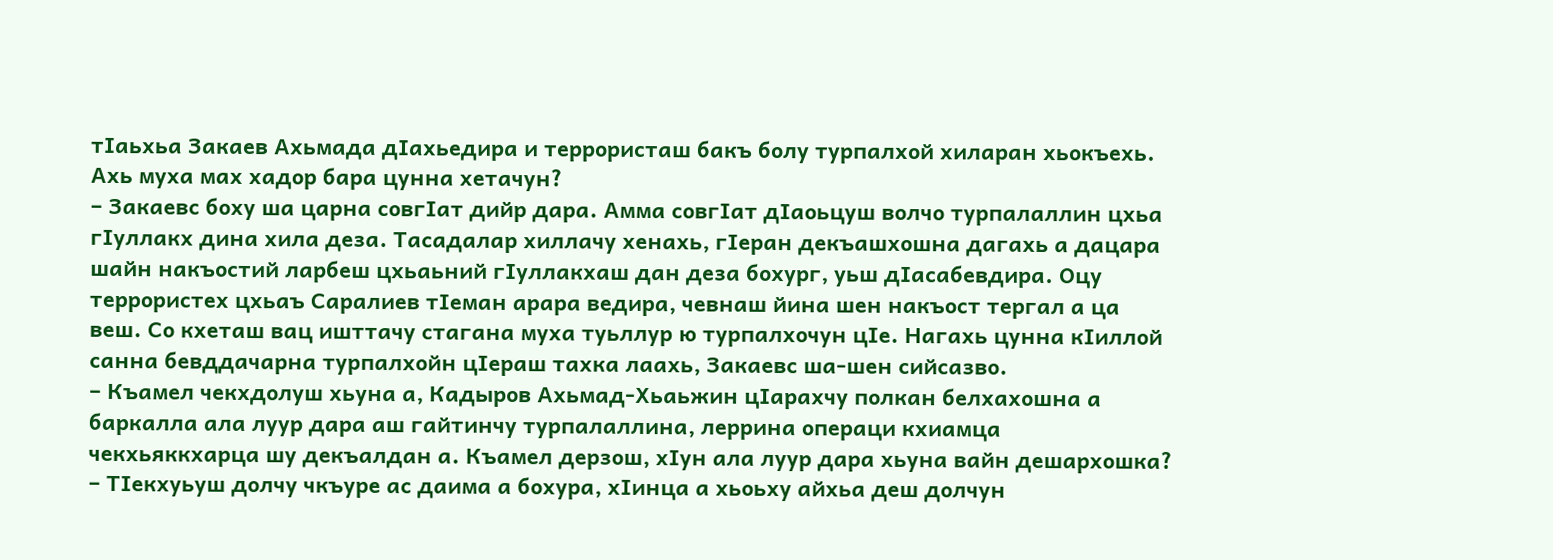тIаьхьа Закаев Ахьмада дIахьедира и террористаш бакъ болу турпалхой хиларан хьокъехь. Ахь муха мах хадор бара цунна хетачун?
– Закаевс боху ша царна совгIат дийр дара. Амма совгIат дIаоьцуш волчо турпалаллин цхьа гIуллакх дина хила деза. Тасадалар хиллачу хенахь, гIеран декъашхошна дагахь а дацара шайн накъостий ларбеш цхьаьний гIуллакхаш дан деза бохург, уьш дIасабевдира. Оцу террористех цхьаъ Саралиев тIеман арара ведира, чевнаш йина шен накъост тергал а ца веш. Со кхеташ вац ишттачу стагана муха туьллур ю турпалхочун цIе. Нагахь цунна кIиллой санна бевддачарна турпалхойн цIераш тахка лаахь, Закаевс ша-шен сийсазво.
– Къамел чекхдолуш хьуна а, Кадыров Ахьмад-Хьаьжин цIарахчу полкан белхахошна а баркалла ала луур дара аш гайтинчу турпалаллина, леррина операци кхиамца чекхьяккхарца шу декъалдан а. Къамел дерзош, хIун ала луур дара хьуна вайн дешархошка?
– ТIекхуьуш долчу чкъуре ас даима а бохура, хIинца а хьоьху айхьа деш долчун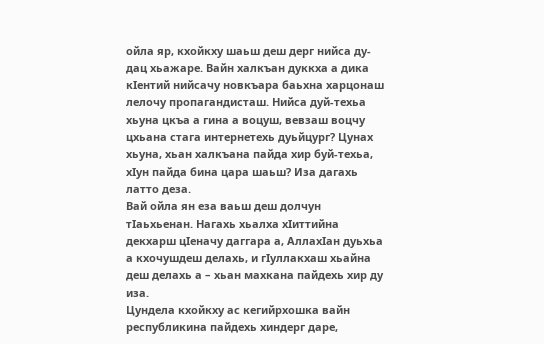ойла яр, кхойкху шаьш деш дерг нийса ду-дац хьажаре. Вайн халкъан дуккха а дика кIентий нийсачу новкъара баьхна харцонаш лелочу пропагандисташ. Нийса дуй-техьа хьуна цкъа а гина а воцуш, вевзаш воцчу цхьана стага интернетехь дуьйцург? Цунах хьуна, хьан халкъана пайда хир буй-техьа, хIун пайда бина цара шаьш? Иза дагахь латто деза.
Вай ойла ян еза ваьш деш долчун тIаьхьенан. Нагахь хьалха хIиттийна декхарш цIеначу даггара а, АллахIан дуьхьа а кхочушдеш делахь, и гIуллакхаш хьайна деш делахь а – хьан махкана пайдехь хир ду иза.
Цундела кхойкху ас кегийрхошка вайн республикина пайдехь хиндерг даре,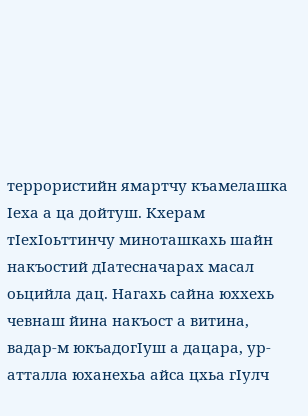террористийн ямартчу къамелашка Iеха а ца дойтуш. Кхерам тIехIоьттинчу миноташкахь шайн накъостий дIатесначарах масал оьцийла дац. Нагахь сайна юххехь чевнаш йина накъост а витина, вадар-м юкъадогIуш а дацара, ур-атталла юханехьа айса цхьа гIулч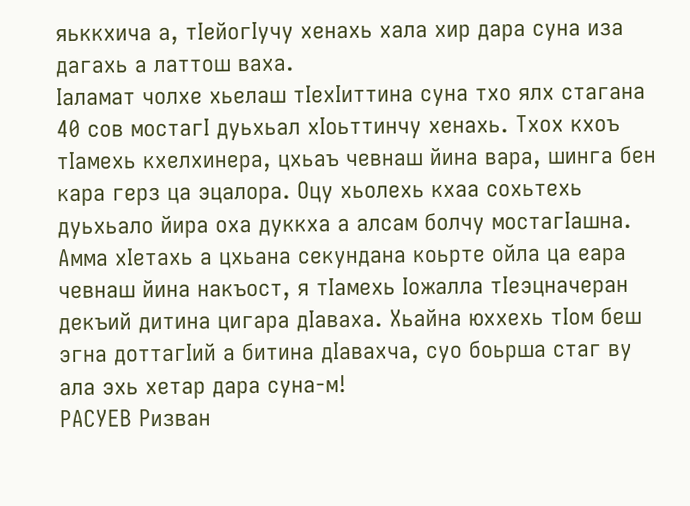яьккхича а, тIейогIучу хенахь хала хир дара суна иза дагахь а латтош ваха.
Iаламат чолхе хьелаш тIехIиттина суна тхо ялх стагана 40 сов мостагI дуьхьал хIоьттинчу хенахь. Тхох кхоъ тIамехь кхелхинера, цхьаъ чевнаш йина вара, шинга бен кара герз ца эцалора. Оцу хьолехь кхаа сохьтехь дуьхьало йира оха дуккха а алсам болчу мостагIашна. Амма хIетахь а цхьана секундана коьрте ойла ца еара чевнаш йина накъост, я тIамехь Iожалла тIеэцначеран декъий дитина цигара дIаваха. Хьайна юххехь тIом беш эгна доттагIий а битина дIавахча, суо боьрша стаг ву ала эхь хетар дара суна-м!
РАСУЕВ Ризван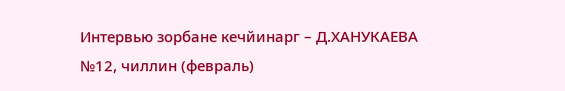Интервью зорбане кечйинарг – Д.ХАНУКАЕВА
№12, чиллин (февраль)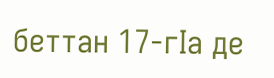беттан 17-гIа де